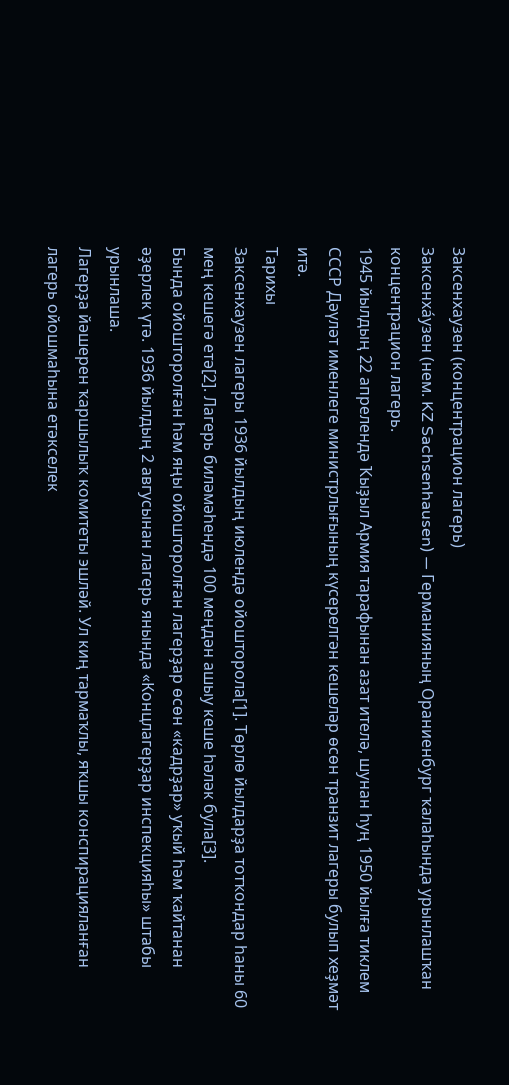Заксенхаузен (концентрацион лагерь)
Заксенха́узен (нем. KZ Sachsenhausen) — Германияның Ораниенбург ҡалаһында урынлашҡан концентрацион лагерь.
1945 йылдың 22 апрелендә Ҡыҙыл Армия тарафынан азат ителә, шунан һуң 1950 йылға тиклем СССР Дәүләт именлеге министрлығының күсерелгән кешеләр өсөн транзит лагеры булып хеҙмәт итә.
Тарихы
Заксенхаузен лагеры 1936 йылдың июлендә ойошторола[1]. Төрлө йылдарҙа тотҡондар һаны 60 мең кешегә етә[2]. Лагерь биләмәһендә 100 меңдән ашыу кеше һәләк була[3].
Бында ойошторолған һәм яңы ойошторолған лагерҙар өсөн «кадрҙар» уҡый һәм ҡайтанан әҙерлек үтә. 1936 йылдың 2 авгусынан лагерь янында «Концлагерҙар инспекцияһы» штабы урынлаша.
Лагерҙа йәшерен ҡаршылыҡ комитеты эшләй. Ул киң тармаҡлы, яҡшы конспирацияланған лагерь ойошмаһына етәкселек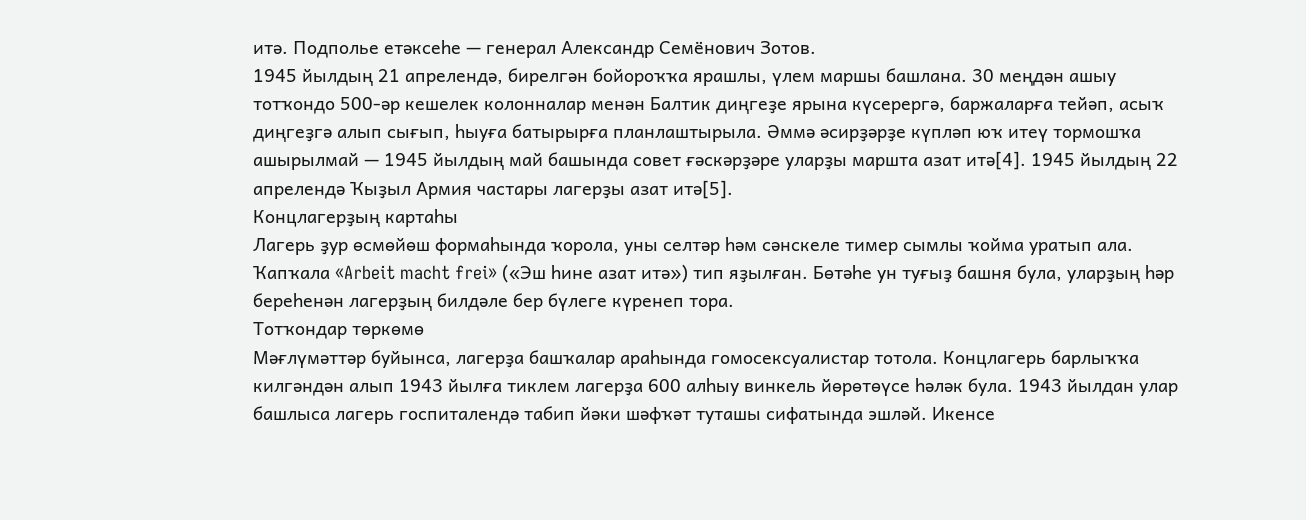итә. Подполье етәксеһе — генерал Александр Семёнович Зотов.
1945 йылдың 21 апрелендә, бирелгән бойороҡҡа ярашлы, үлем маршы башлана. 30 меңдән ашыу тотҡондо 500-әр кешелек колонналар менән Балтик диңгеҙе ярына күсерергә, баржаларға тейәп, асыҡ диңгеҙгә алып сығып, һыуға батырырға планлаштырыла. Әммә әсирҙәрҙе күпләп юҡ итеү тормошҡа ашырылмай — 1945 йылдың май башында совет ғәскәрҙәре уларҙы маршта азат итә[4]. 1945 йылдың 22 апрелендә Ҡыҙыл Армия частары лагерҙы азат итә[5].
Концлагерҙың картаһы
Лагерь ҙур өсмөйөш формаһында ҡорола, уны селтәр һәм сәнскеле тимер сымлы ҡойма уратып ала. Ҡапҡала «Arbeit macht frei» («Эш һине азат итә») тип яҙылған. Бөтәһе ун туғыҙ башня була, уларҙың һәр береһенән лагерҙың билдәле бер бүлеге күренеп тора.
Тотҡондар төркөмө
Мәғлүмәттәр буйынса, лагерҙа башҡалар араһында гомосексуалистар тотола. Концлагерь барлыҡҡа килгәндән алып 1943 йылға тиклем лагерҙа 600 алһыу винкель йөрөтөүсе һәләк була. 1943 йылдан улар башлыса лагерь госпиталендә табип йәки шәфҡәт туташы сифатында эшләй. Икенсе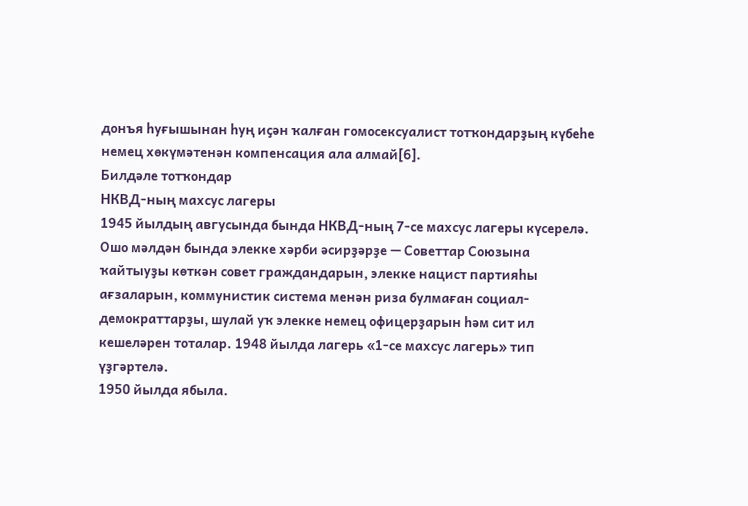донъя һуғышынан һуң иҫән ҡалған гомосексуалист тотҡондарҙың күбеһе немец хөкүмәтенән компенсация ала алмай[6].
Билдәле тотҡондар
НКВД-ның махсус лагеры
1945 йылдың авгусында бында НКВД-ның 7-се махсус лагеры күсерелә.
Ошо мәлдән бында элекке хәрби әсирҙәрҙе — Советтар Союзына ҡайтыуҙы көткән совет граждандарын, элекке нацист партияһы ағзаларын, коммунистик система менән риза булмаған социал-демократтарҙы, шулай уҡ элекке немец офицерҙарын һәм сит ил кешеләрен тоталар. 1948 йылда лагерь «1-се махсус лагерь» тип үҙгәртелә.
1950 йылда ябыла.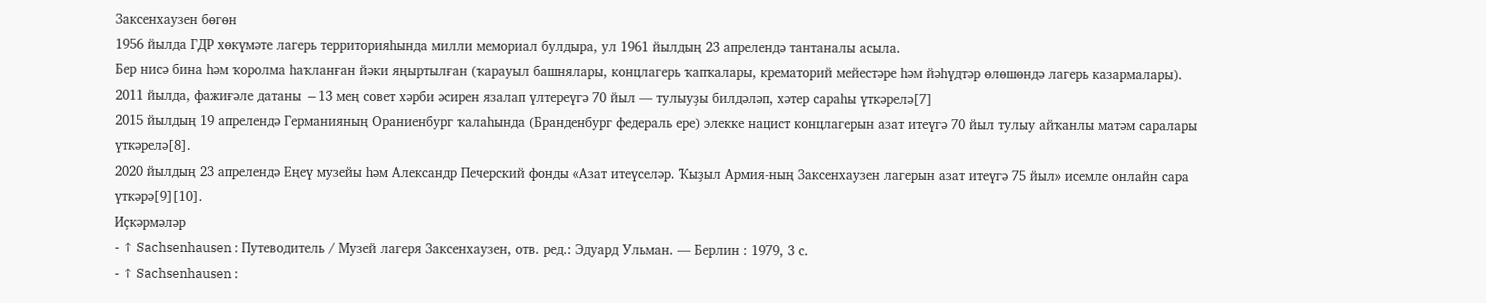Заксенхаузен бөгөн
1956 йылда ГДР хөкүмәте лагерь территорияһында милли мемориал булдыра, ул 1961 йылдың 23 апрелендә тантаналы асыла.
Бер нисә бина һәм ҡоролма һаҡланған йәки яңыртылған (ҡарауыл башнялары, концлагерь ҡапҡалары, крематорий мейестәре һәм йәһүдтәр өлөшөндә лагерь казармалары).
2011 йылда, фажиғәле датаны −13 мең совет хәрби әсирен язалап үлтереүгә 70 йыл — тулыуҙы билдәләп, хәтер сараһы үткәрелә[7]
2015 йылдың 19 апрелендә Германияның Ораниенбург ҡалаһында (Бранденбург федераль ере) элекке нацист концлагерын азат итеүгә 70 йыл тулыу айҡанлы матәм саралары үткәрелә[8].
2020 йылдың 23 апрелендә Еңеү музейы һәм Александр Печерский фонды «Азат итеүселәр. Ҡыҙыл Армия-ның Заксенхаузен лагерын азат итеүгә 75 йыл» исемле онлайн сара үткәрә[9][10].
Иҫкәрмәләр
- ↑ Sachsenhausen : Путеводитель / Музей лагеря Заксенхаузен, отв. ред.: Эдуард Ульман. — Берлин : 1979, 3 с.
- ↑ Sachsenhausen :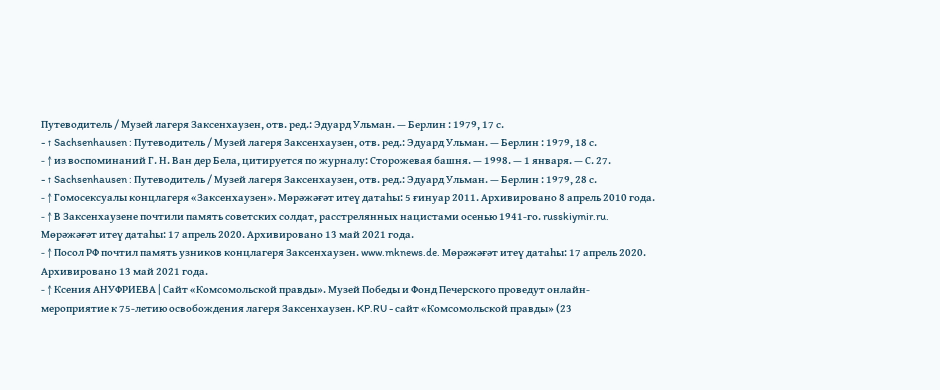Путеводитель / Музей лагеря Заксенхаузен, отв. ред.: Эдуард Ульман. — Берлин : 1979, 17 с.
- ↑ Sachsenhausen : Путеводитель / Музей лагеря Заксенхаузен, отв. ред.: Эдуард Ульман. — Берлин : 1979, 18 с.
- ↑ из воспоминаний Г. Н. Ван дер Бела, цитируется по журналу: Сторожевая башня. — 1998. — 1 января. — С. 27.
- ↑ Sachsenhausen : Путеводитель / Музей лагеря Заксенхаузен, отв. ред.: Эдуард Ульман. — Берлин : 1979, 28 с.
- ↑ Гомосексуалы концлагеря «Заксенхаузен». Мөрәжәғәт итеү датаһы: 5 ғинуар 2011. Архивировано 8 апрель 2010 года.
- ↑ В Заксенхаузене почтили память советских солдат, расстрелянных нацистами осенью 1941-го. russkiymir.ru. Мөрәжәғәт итеү датаһы: 17 апрель 2020. Архивировано 13 май 2021 года.
- ↑ Посол РФ почтил память узников концлагеря Заксенхаузен. www.mknews.de. Мөрәжәғәт итеү датаһы: 17 апрель 2020. Архивировано 13 май 2021 года.
- ↑ Ксения АНУФРИЕВА | Сайт «Комсомольской правды». Музей Победы и Фонд Печерского проведут онлайн-мероприятие к 75-летию освобождения лагеря Заксенхаузен. KP.RU - сайт «Комсомольской правды» (23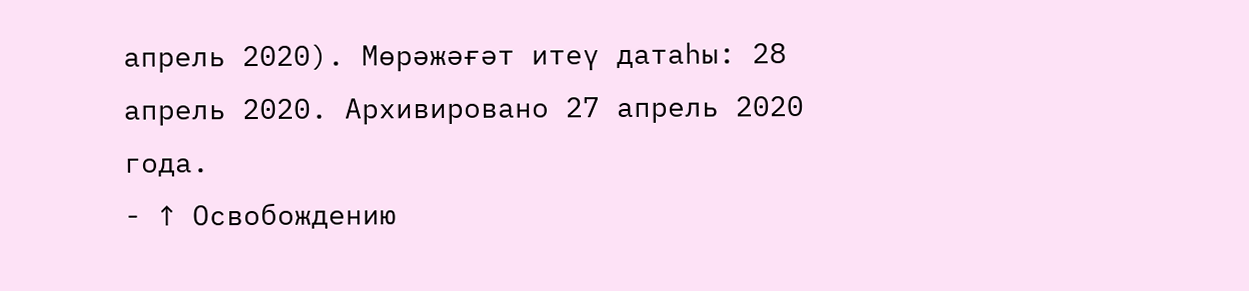апрель 2020). Мөрәжәғәт итеү датаһы: 28 апрель 2020. Архивировано 27 апрель 2020 года.
- ↑ Освобождению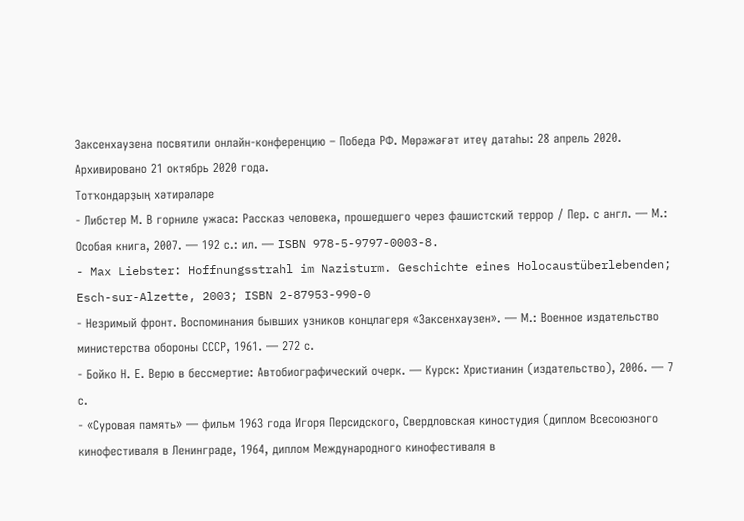Заксенхаузена посвятили онлайн-конференцию – Победа РФ. Мөрәжәғәт итеү датаһы: 28 апрель 2020. Архивировано 21 октябрь 2020 года.
Тотҡондарҙың хәтирәләре
- Либстер М. В горниле ужаса: Рассказ человека, прошедшего через фашистский террор / Пер. с англ. — М.: Особая книга, 2007. — 192 с.: ил. — ISBN 978-5-9797-0003-8.
- Max Liebster: Hoffnungsstrahl im Nazisturm. Geschichte eines Holocaustüberlebenden; Esch-sur-Alzette, 2003; ISBN 2-87953-990-0
- Незримый фронт. Воспоминания бывших узников концлагеря «Заксенхаузен». — М.: Военное издательство министерства обороны СССР, 1961. — 272 с.
- Бойко Н. Е. Верю в бессмертие: Автобиографический очерк. — Курск: Христианин (издательство), 2006. — 7 с.
- «Суровая память» — фильм 1963 года Игоря Персидского, Свердловская киностудия (диплом Всесоюзного кинофестиваля в Ленинграде, 1964, диплом Международного кинофестиваля в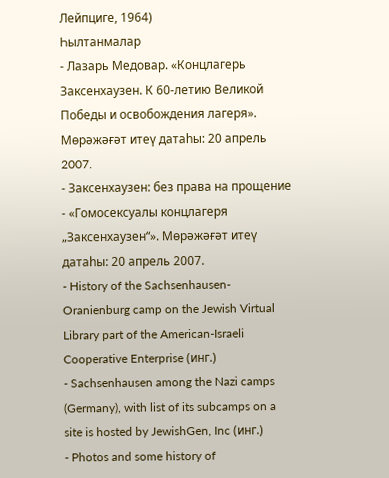Лейпциге, 1964)
Һылтанмалар
- Лазарь Медовар. «Концлагерь Заксенхаузен. К 60-летию Великой Победы и освобождения лагеря». Мөрәжәғәт итеү датаһы: 20 апрель 2007.
- Заксенхаузен: без права на прощение
- «Гомосексуалы концлагеря „Заксенхаузен“». Мөрәжәғәт итеү датаһы: 20 апрель 2007.
- History of the Sachsenhausen-Oranienburg camp on the Jewish Virtual Library part of the American-Israeli Cooperative Enterprise (инг.)
- Sachsenhausen among the Nazi camps (Germany), with list of its subcamps on a site is hosted by JewishGen, Inc (инг.)
- Photos and some history of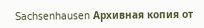Sachsenhausen Архивная копия от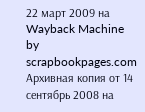22 март 2009 на Wayback Machine by scrapbookpages.com Архивная копия от 14 сентябрь 2008 на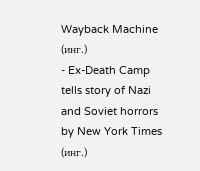Wayback Machine (инг.)
- Ex-Death Camp tells story of Nazi and Soviet horrors by New York Times (инг.)